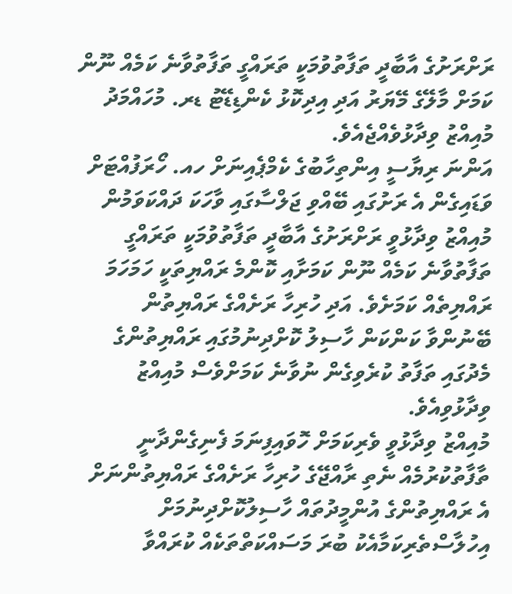ރަށްރަށުގެ އާބާދީ ތަފާތުވުމަކީ ތަރައްގީ ތަފާތުވާނެ ކަމެއް ނޫން ކަމަށް މާލޭގެ މޭޔަރު އަދި އިދިކޮޅު ކެންޑިޑޭޓު ޑރ. މުހައްމަދު މުއިއްޒު ވިދާޅުވެއްޖެއެވެ.
އަންނަ ރިޔާސީ އިންތިހާބުގެ ކެމްޕެއިނަށް ހއ. ހޯރަފުއްޓަށް ވަޑައިގެން އެ ރަށުގައި ބޭއްވި ޖަލްސާގައި ވާހަކަ ދައްކަވަމުން މުއިއްޒު ވިދާޅުވީ ރަށްރަށުގެ އާބާދީ ތަފާތުވުމަކީ ތަރައްގީ ތަފާތުވާނެ ކަމެއް ނޫން ކަމަށާއި ކޮންމެ ރައްޔިތަކީ ހަމަހަމަ ރައްޔިތެއް ކަމަށެވެ. އަދި ހުރިހާ ރަށެއްގެ ރައްޔިތުން ބޭނުންވާ ކަންކަން ހާސިލު ކޮށްދިނުމުގައި ރައްޔިތުންގެ މެދުގައި ތަފާތު ކުރެވިގެން ނުވާނެ ކަމަށްވެސް މުއިއްޒު ވިދާޅުވިއެވެ.
މުއިއްޒު ވިދާޅުވީ ވެރިކަމަށް ހޮވައިފިނަމަ ފެނިގެންދާނީ ތާފާތުކުރުމެއް ނެތި ރާއްޖޭގެ ހުރިހާ ރަށެއްގެ ރައްޔިތުންނަށް އެ ރައްޔިތުންގެ އުންމީދުތައް ހާސިލުކޮށްދިނުމަށް އިހުލާސްތެރިކަމާއެކު ބުރަ މަސައްކަތްތަކެއް ކުރައްވާ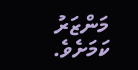މަންޒަރު ކަމަށެވެ.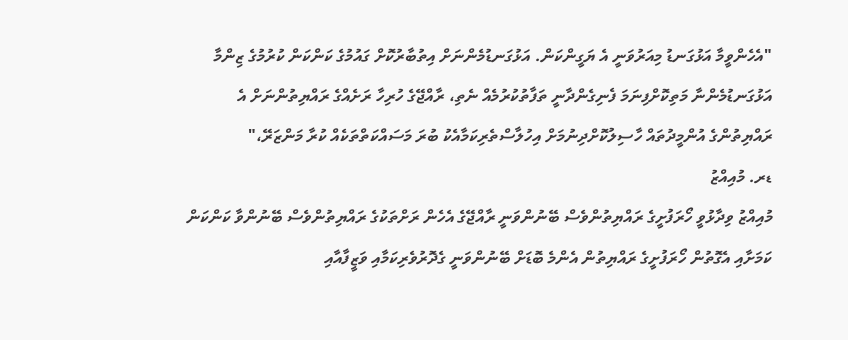"އެހެންވީމާ އަޅުގަނޑު މިއަރުވަނީ އެ ޔަގީންކަން. އަޅުގަނޑުމެންނަށް އިތުބާރުކޮށް ގައުމުގެ ކަންކަން ކުރުމުގެ ޒިންމާ އަޅުގަނޑުމެންނާ މަތިކޮށްފިނަމަ ފެނިގެންދާނީ ތަފާތުކުރުމެއް ނެތި، ރާއްޖޭގެ ހުރިހާ ރަށެއްގެ ރައްޔިތުންނަށް އެ ރައްޔިތުންގެ އުންމީދުތައް ހާސިލުކޮށްދިނުމަށް އިހުލާސްތެރިކަމާއެކު ބުރަ މަސައްކަތްތަކެއް ކުރާ މަންޒަރޭ،"
ޑރ. މުއިއްޒު
މުއިއްޒު ވިދާޅުވީ ހޯރަފުށީގެ ރައްޔިތުންވެސް ބޭނުންވަނީ ރާއްޖޭގެ އެހެން ރަށްތަކުގެ ރައްޔިތުންވެސް ބޭނުންވާ ކަންކަން ކަމަށާއި އެގޮތުން ހޯރަފުށީގެ ރައްޔިތުން އެންމެ ބޮޑަށް ބޭނުންވަނީ ގެދޮރުވެރިކަމާއި ވަޒީފާއާއި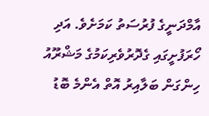އާމްދަނީގެ ފުރުސަތު ކަމަށެވެ. އަދި ހޯރަފުށީގައި ގެދޮރުވެރިކަމުގެ މަޝްރޫއު ހިންގަން ބަލާއިރު އޮތް އެންމެ ބޮޑު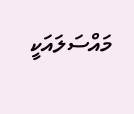މައްސަލައަކީ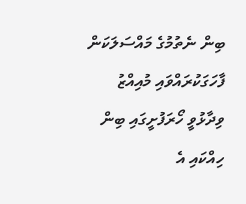ބިން ނެތުމުގެ މައްސަލަކަން ފާހަގަކުރައްވައި މުއިއްޒު ވިދާޅުވީ ހޯރަފުށީގައި ބިން ހިއްކައި އެ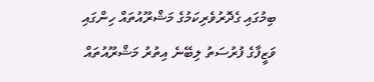ބިމުގައި ގެދޮރުވެރިކަމުގެ މަޝްރޫއުތައް ހިންގައި ވަޒީފާގެ ފުރުސަތު ލިބޭނެ އިތުރު މަޝްރޫއުތައް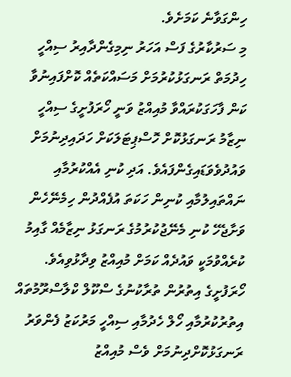ހިންގަވާނެ ކަމަށެވެ.
މި ސަރުކާރުގެ ފަސް އަހަރު ނިމިގެންދާއިރު ސިއްހީ ހިދުމަތް ރަނގަޅުކުރުމަށް މަސައްކަތެއް ކޮށްފައިނުވާ ކަން ފާހަގަކުރައްވާ މުއިއްޒު ވަނީ ހޯރަފުށީގެ ސިއްހީ ނިޒާމު ރަނގަޅުކޮށް ހޮސްޕިޓަލަކަށް ހަދައިދިނުމަށް ވައުދުވެވަޑައިގެންފައެވެ. އަދި ކުނި އެއްކުރުމާއި ނައްތައިލުމާއި ކުނިން ހަކަތަ އުފެއްދުން ހިމެނޭހެން ވަށާޖެހޭ ކުނި މެނޭޖުކުރުމުގެ ރަނގަޅު ނިޒާމެއް ގާއިމު ކުރެއްވުމަކީ ވައުދެއް ކަމަށް މުއިއްޒު ވިދާޅުވިއެވެ.
ހޯރަފުށީގެ އިތުރުން ތުރާކުނުގެ ސްކޫލް ކްލާސްރޫމުތައް އިތުރުކުރުމާއި ހޯލް ހެދުމާއި ސިއްހީ މަރުކަޒު ފެންވަރު ރަނގަޅުކޮށްދިނުމަށް ވެސް މުއިއްޒު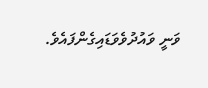ވަނީ ވައުދުވެވަޑައިގެންފައެވެ.